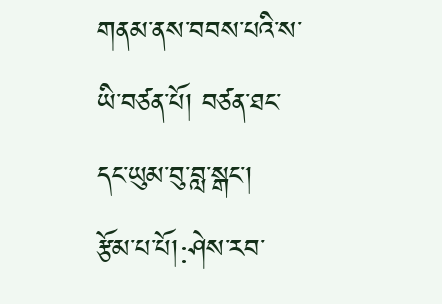གནམ་ནས་བབས་པའི་ས་ཡི་བཙན་པོ། བཙན་ཐང་དང་ཡུམ་བུ་བླ་སྒང་།
རྩོམ་པ་པོ།:ཤེས་རབ་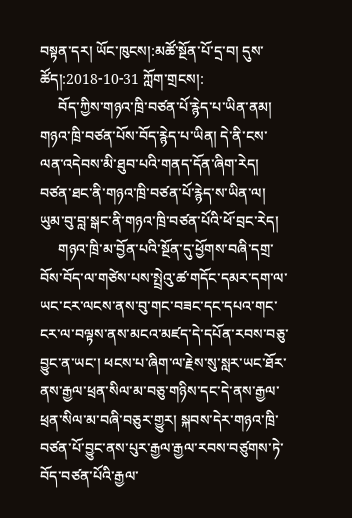བསྟན་དར། ཡོང་ཁུངས།:མཚོ་སྔོན་པོ་དྲ་བ། དུས་ཚོད།:2018-10-31 ཀློག་གྲངས།:
     བོད་ཀྱིས་གཉའ་ཁྲི་བཙན་པོ་རྙེད་པ་ཡིན་ནམ། གཉའ་ཁྲི་བཙན་པོས་བོད་རྙེད་པ་ཡིན། དེ་ནི་ངས་ལན་འདེབས་མི་ཐུབ་པའི་གནད་དོན་ཞིག་རེད། བཙན་ཐང་ནི་གཉའ་ཁྲི་བཙན་པོ་རྙེད་ས་ཡིན་ལ། ཡུམ་བུ་བླ་སྒང་ནི་གཉའ་ཁྲི་བཙན་པོའི་ཕོ་བྲང་རེད།
     གཉའ་ཁྲི་མ་བྱོན་པའི་སྔོན་དུ་ཕྱོགས་བཞི་དགྲ་བོས་བོད་ལ་གཙེས་པས་སྤྲེའུ་ཚ་གདོང་དམར་དག་ལ་ཡང་ངར་ལངས་ནས་བུ་གང་བཟང་དང་དཔའ་གང་ངར་ལ་བལྟས་ནས་མངའ་མཛད་དེ་དཔོན་རབས་བཅུ་བྱུང་ན་ཡང་། ཕངས་པ་ཞིག་ལ་རྗེས་སུ་སླར་ཡང་ཐོར་ནས་རྒྱལ་ཕྲན་སིལ་མ་བཅུ་གཉིས་དང་དེ་ནས་རྒྱལ་ཕྲན་སིལ་མ་བཞི་བཅུར་གྱུར། སྐབས་དེར་གཉའ་ཁྲི་བཙན་པོ་བྱུང་ནས་པུར་རྒྱལ་རྒྱལ་རབས་བཙུགས་ཏེ་བོད་བཙན་པོའི་རྒྱལ་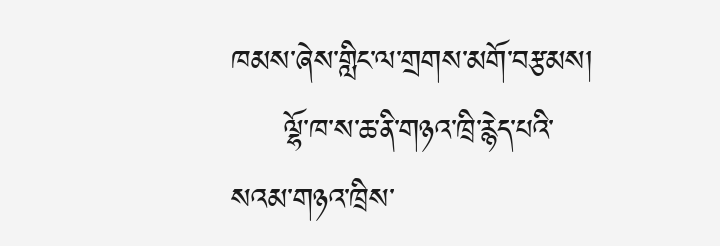ཁམས་ཞེས་གླིང་ལ་གྲགས་མགོ་བརྩམས།
     ལྷོ་ཁ་ས་ཆ་ནི་གཉའ་ཁྲི་རྙེད་པའི་སའམ་གཉའ་ཁྲིས་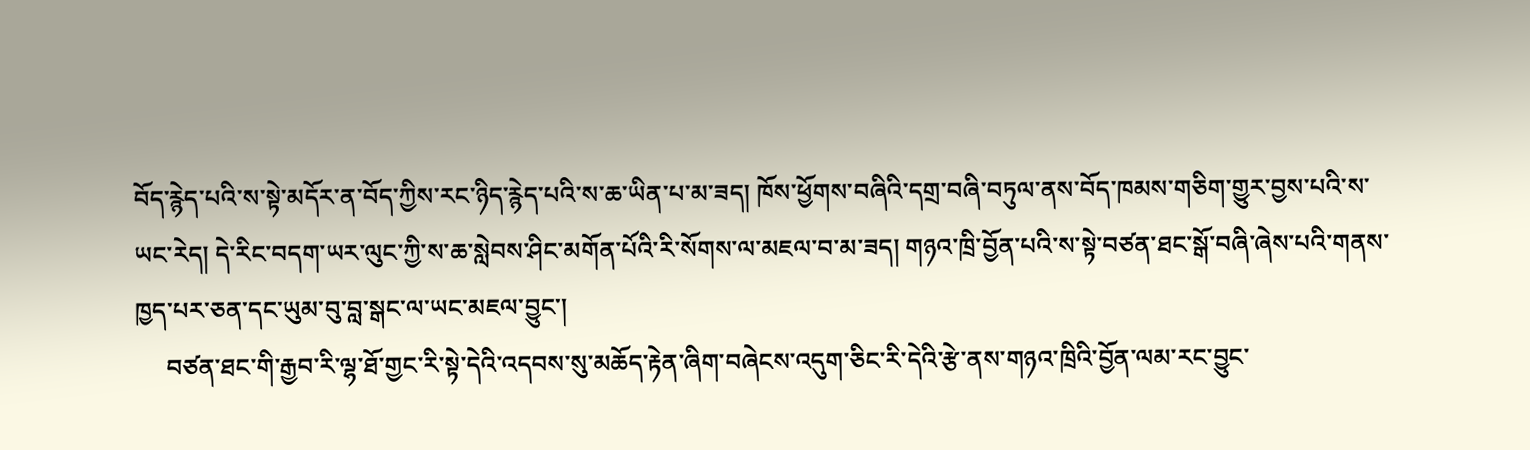བོད་རྙེད་པའི་ས་སྟེ་མདོར་ན་བོད་ཀྱིས་རང་ཉིད་རྙེད་པའི་ས་ཆ་ཡིན་པ་མ་ཟད། ཁོས་ཕྱོགས་བཞིའི་དགྲ་བཞི་བཏུལ་ནས་བོད་ཁམས་གཅིག་གྱུར་བྱས་པའི་ས་ཡང་རེད། དེ་རིང་བདག་ཡར་ལུང་ཀྱི་ས་ཆ་སླེབས་ཤིང་མགོན་པོའི་རི་སོགས་ལ་མཇལ་བ་མ་ཟད། གཉའ་ཁྲི་བྱོན་པའི་ས་སྟེ་བཙན་ཐང་སྒོ་བཞི་ཞེས་པའི་གནས་ཁྱད་པར་ཅན་དང་ཡུམ་བུ་བླ་སྒང་ལ་ཡང་མཇལ་བྱུང་།
     བཙན་ཐང་གི་རྒྱབ་རི་ལྷ་ཐོ་གྱང་རི་སྟེ་དེའི་འདབས་སུ་མཆོད་རྟེན་ཞིག་བཞེངས་འདུག་ཅིང་རི་དེའི་རྩེ་ནས་གཉའ་ཁྲིའི་བྱོན་ལམ་རང་བྱུང་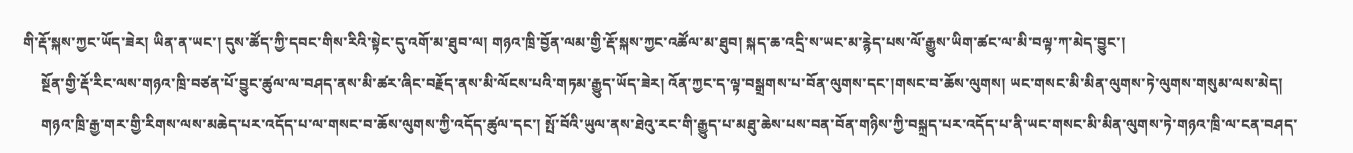གི་རྡོ་སྐས་ཀྱང་ཡོད་ཟེར། ཡིན་ན་ཡང་། དུས་ཚོད་ཀྱི་དབང་གིས་རིའི་སྟེང་དུ་འགོ་མ་ཐུབ་ལ། གཉའ་ཁྲི་བྱོན་ལམ་གྱི་རྡོ་སྐས་ཀྱང་འཚོལ་མ་ཐུབ། སྐད་ཆ་འདྲི་ས་ཡང་མ་རྙེད་པས་ལོ་རྒྱུས་ཡིག་ཚང་ལ་མི་བལྟ་ཀ་མེད་བྱུང་།
     སྔོན་གྱི་རྡོ་རིང་ལས་གཉའ་ཁྲི་བཙན་པོ་བྱུང་ཚུལ་ལ་བཤད་ནས་མི་ཚར་ཞིང་བརྗོད་ནས་མི་ལོངས་པའི་གཏམ་རྒྱུད་ཡོད་ཟེར། འོན་ཀྱང་ད་ལྟ་བསྒྲགས་པ་བོན་ལུགས་དང་།གསང་བ་ཆོས་ལུགས། ཡང་གསང་མི་མིན་ལུགས་ཏེ་ལུགས་གསུམ་ལས་མེད།
     གཉའ་ཁྲི་རྒྱ་གར་གྱི་རིགས་ལས་མཆེད་པར་འདོད་པ་ལ་གསང་བ་ཆོས་ལུགས་ཀྱི་འདོད་ཚུལ་དང་། སྤོ་བོའི་ཡུལ་ནས་ཐེའུ་རང་གི་རྒྱུད་པ་མཐུ་ཆེས་པས་བན་བོན་གཉིས་ཀྱི་བསྐྲད་པར་འདོད་པ་ནི་ཡང་གསང་མི་མིན་ལུགས་ཏེ་གཉའ་ཁྲི་ལ་ངན་བཤད་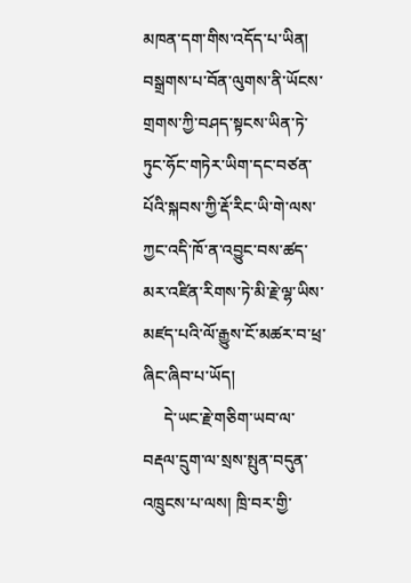མཁན་དག་གིས་འདོད་པ་ཡིན། བསྒྲགས་པ་བོན་ལུགས་ནི་ཡོངས་གྲགས་ཀྱི་བཤད་སྟངས་ཡིན་ཏེ་ཏུང་ཧོང་གཏེར་ཡིག་དང་བཙན་པོའི་སྐབས་ཀྱི་རྡོ་རིང་ཡི་གེ་ལས་ཀྱང་འདི་ཁོ་ན་འབྱུང་བས་ཚད་མར་འཛིན་རིགས་ཏེ་མི་རྗེ་ལྷ་ཡིས་མཛད་པའི་ལོ་རྒྱུས་ངོ་མཚར་བ་ཕྲ་ཞིང་ཞིབ་པ་ཡོད།
     དེ་ཡང་རྗེ་གཅིག་ཡབ་ལ་བརྡལ་དྲུག་ལ་སྲས་སྤུན་བདུན་འཁྲུངས་པ་ལས། ཁྲི་བར་གྱི་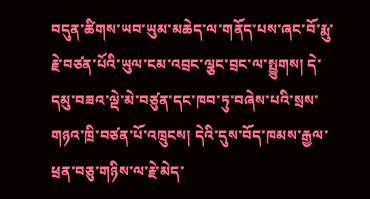བདུན་ཚིགས་ཡབ་ཡུམ་མཆེད་ལ་གནོད་པས་ཞང་བོ་རྨུ་རྗེ་བཙན་པོའི་ཡུལ་ངམ་འབྲང་ལྕང་བྲང་ལ་སྤྱུགས། དེ་དམུ་བཟའ་ལྡེ་མེ་བཙུན་དང་ཁབ་ཏུ་བཞེས་པའི་སྲས་གཉའ་ཁྲི་བཙན་པོ་འཁྲུངས། དེའི་དུས་བོད་ཁམས་རྒྱལ་ཕྲན་བཅུ་གཉིས་ལ་རྗེ་མེད་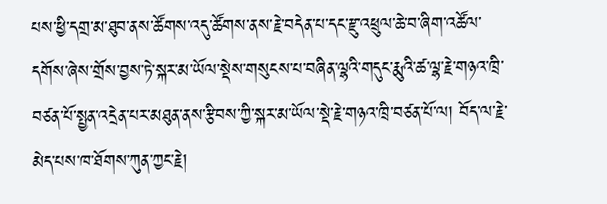པས་ཕྱི་དགྲ་མ་ཐུབ་ནས་ཚོགས་འདུ་ཚོགས་ནས་རྗེ་བདེན་པ་དང་རྫུ་འཕྲུལ་ཆེ་བ་ཞིག་འཚོལ་དགོས་ཞེས་གྲོས་བྱས་ཏེ་སྐར་མ་ཡོལ་སྡེས་གསུངས་པ་བཞིན་ལྷའི་གདུང་རྨུའི་ཚ་ལྷ་རྗེ་གཉའ་ཁྲི་བཙན་པོ་སྤྱན་འདྲེན་པར་མཐུན་ནས་རྩིབས་ཀྱི་སྐར་མ་ཡོལ་སྡེ་རྗེ་གཉའ་ཁྲི་བཙན་པོ་ལ། བོད་ལ་རྗེ་མེད་པས་ཁ་ཐོགས་ཀུན་ཀྱང་རྗེ།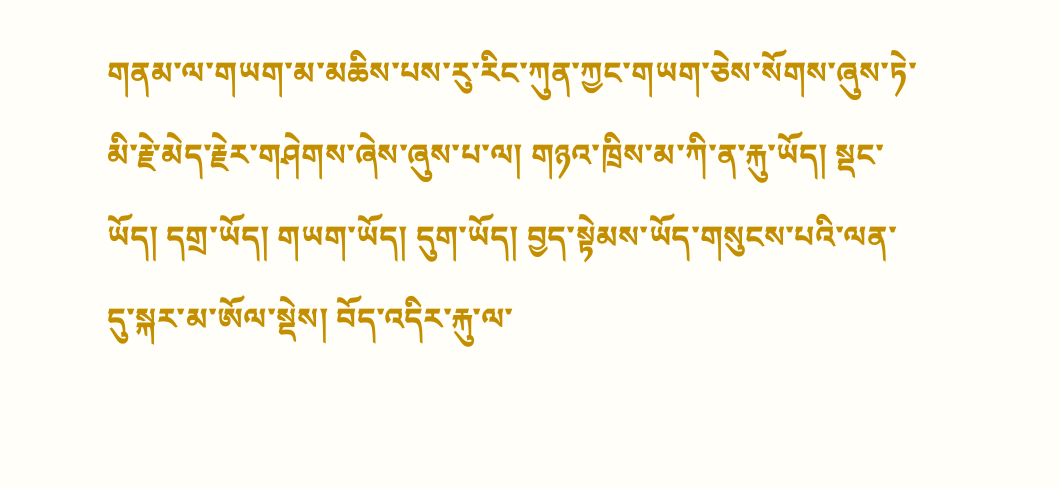གནམ་ལ་གཡག་མ་མཆིས་པས་རུ་རིང་ཀུན་ཀྱང་གཡག་ཅེས་སོགས་ཞུས་ཏེ་མི་རྗེ་མེད་རྗེར་གཤེགས་ཞེས་ཞུས་པ་ལ། གཉའ་ཁྲིས་མ་ཀི་ན་རྐུ་ཡོད། སྡང་ཡོད། དགྲ་ཡོད། གཡག་ཡོད། དུག་ཡོད། བྱད་སྟེམས་ཡོད་གསུངས་པའི་ལན་དུ་སྐར་མ་ཨོལ་སྡེས། བོད་འདིར་རྐུ་ལ་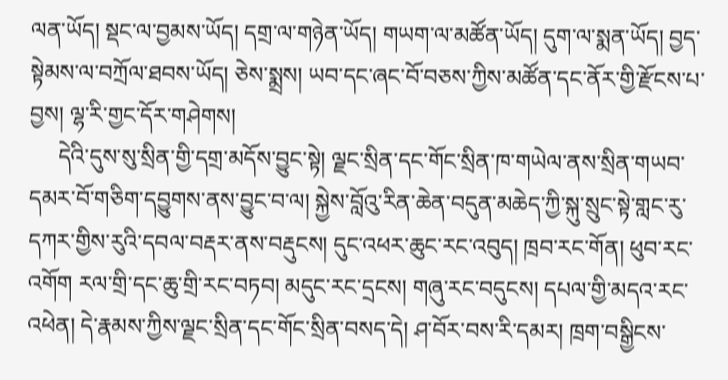ལན་ཡོད། སྡང་ལ་བྱམས་ཡོད། དགྲ་ལ་གཉེན་ཡོད། གཡག་ལ་མཚོན་ཡོད། དུག་ལ་སྨན་ཡོད། བྱད་སྟེམས་ལ་བཀྲོལ་ཐབས་ཡོད། ཅེས་སྨྲས། ཡབ་དང་ཞང་བོ་བཅས་ཀྱིས་མཚོན་དང་ནོར་གྱི་རྫོངས་པ་བྱས། ལྷ་རི་གྱང་དོར་གཤེགས།
     དེའི་དུས་སུ་སྲིན་གྱི་དགྲ་མདོས་བྱུང་སྟེ། ལྗང་སྲིན་དང་གོང་སྲིན་ཁ་གཡེལ་ནས་སྲིན་གཡབ་དམར་བོ་གཅིག་དབྱུགས་ནས་བྱུང་བ་ལ། སྐྱེས་བློའུ་རིན་ཆེན་བདུན་མཆེད་ཀྱི་སྐུ་སྲུང་སྟེ་གླང་རུ་དཀར་གྱིས་རུའི་དབལ་བརྡར་ནས་བརྡུངས། དུང་འཕར་ཆུང་རང་འབུད། ཁྲབ་རང་གོན། ཕུབ་རང་འགོག རལ་གྲི་དང་ཆུ་གྲི་རང་བཏབ། མདུང་རང་དྲངས། གཞུ་རང་བདུངས། དཔལ་གྱི་མདའ་རང་འཕེན། དེ་རྣམས་ཀྱིས་ལྗང་སྲིན་དང་གོང་སྲིན་བསད་དེ། ཤ་བོར་བས་རི་དམར། ཁྲག་བསྒྱིངས་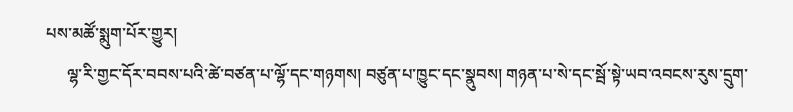པས་མཚོ་སྨུག་པོར་གྱུར།
     ལྷ་རི་གྱང་དོར་བབས་པའི་ཚེ་བཙན་པ་ལྷོ་དང་གཉགས། བཙུན་པ་ཁྱུང་དང་སྣུབས། གཉན་པ་སེ་དང་སྦོ་སྟེ་ཡབ་འབངས་རུས་དྲུག་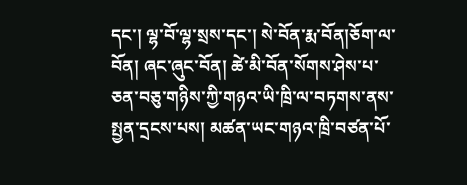དང་། ལྷ་བོ་ལྷ་སྲས་དང་། སེ་བོན་རྨ་བོན།ཅོག་ལ་བོན། ཞང་ཞུང་བོན། ཚེ་མི་བོན་སོགས་ཤེས་པ་ཅན་བཅུ་གཉིས་ཀྱི་གཉའ་ཡི་ཁྲི་ལ་བཏགས་ནས་སྤྱན་དྲངས་པས། མཚན་ཡང་གཉའ་ཁྲི་བཙན་པོ་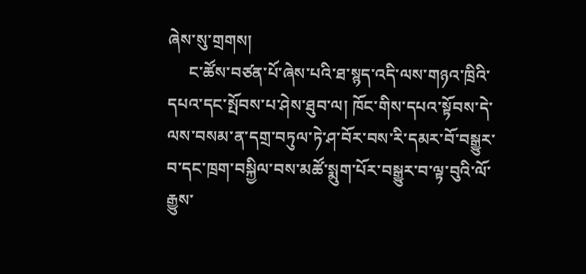ཞེས་སུ་གྲགས།
     ང་ཚོས་བཙན་པོ་ཞེས་པའི་ཐ་སྙད་འདི་ལས་གཉའ་ཁྲིའི་དཔའ་དང་སྤོབས་པ་ཤེས་ཐུབ་ལ། ཁོང་གིས་དཔའ་སྟོབས་དེ་ལས་བསམ་ན་དགྲ་བཏུལ་ཏེ་ཤ་བོར་བས་རི་དམར་བོ་བསྒྱུར་བ་དང་ཁྲག་བསྐྱིལ་བས་མཚོ་སྨུག་པོར་བསྒྱུར་བ་ལྟ་བུའི་ལོ་རྒྱུས་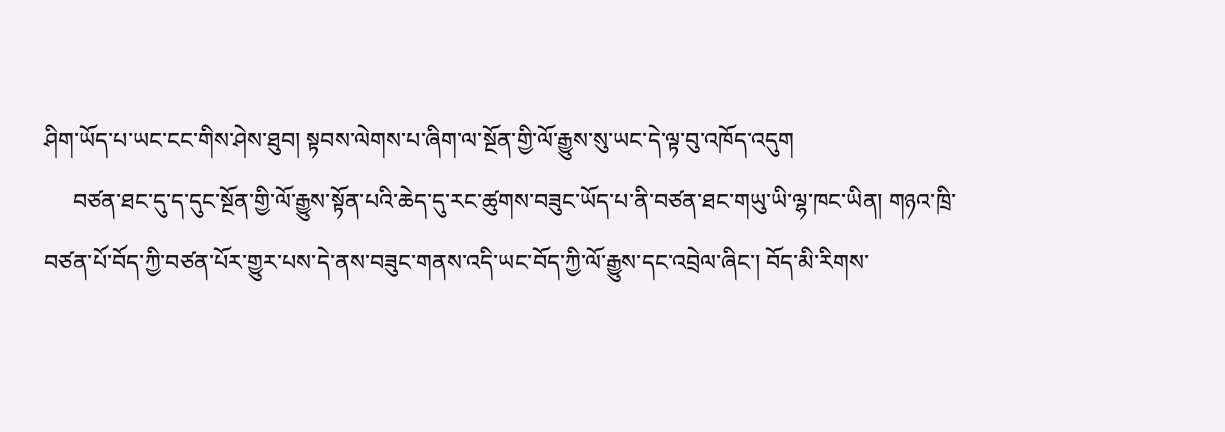ཤིག་ཡོད་པ་ཡང་ངང་གིས་ཤེས་ཐུབ། སྟབས་ལེགས་པ་ཞིག་ལ་སྔོན་གྱི་ལོ་རྒྱུས་སུ་ཡང་དེ་ལྟ་བུ་འཁོད་འདུག
     བཙན་ཐང་དུ་ད་དུང་སྔོན་གྱི་ལོ་རྒྱུས་སྟོན་པའི་ཆེད་དུ་རང་ཚུགས་བཟུང་ཡོད་པ་ནི་བཙན་ཐང་གཡུ་ཡི་ལྷ་ཁང་ཡིན། གཉའ་ཁྲི་བཙན་པོ་བོད་ཀྱི་བཙན་པོར་གྱུར་པས་དེ་ནས་བཟུང་གནས་འདི་ཡང་བོད་ཀྱི་ལོ་རྒྱུས་དང་འབྲེལ་ཞིང་། བོད་མི་རིགས་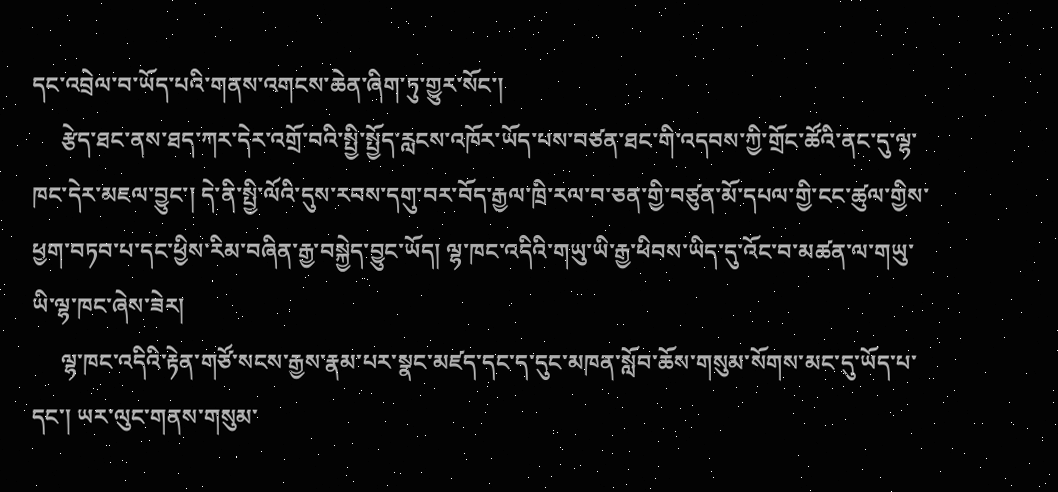དང་འབྲེལ་བ་ཡོད་པའི་གནས་འགངས་ཆེན་ཞིག་ཏུ་གྱུར་སོང་།
     རྩེད་ཐང་ནས་ཐད་ཀར་དེར་འགྲོ་བའི་སྤྱི་སྤྱོད་རླངས་འཁོར་ཡོད་པས་བཙན་ཐང་གི་འདབས་ཀྱི་གྲོང་ཚོའི་ནང་དུ་ལྷ་ཁང་དེར་མཇལ་བྱུང་། དེ་ནི་སྤྱི་ལོའི་དུས་རབས་དགུ་བར་བོད་རྒྱལ་ཁྲི་རལ་བ་ཅན་གྱི་བཙུན་མོ་དཔལ་གྱི་ངང་ཚུལ་གྱིས་ཕྱག་བཏབ་པ་དང་ཕྱིས་རིམ་བཞིན་རྒྱ་བསྐྱེད་བྱུང་ཡོད། ལྷ་ཁང་འདིའི་གཡུ་ཡི་རྒྱ་ཕིབས་ཡིད་དུ་འོང་བ་མཚན་ལ་གཡུ་ཡི་ལྷ་ཁང་ཞེས་ཟེར།
     ལྷ་ཁང་འདིའི་རྟེན་གཙོ་སངས་རྒྱས་རྣམ་པར་སྣང་མཛད་དང་ད་དུང་མཁན་སློབ་ཆོས་གསུམ་སོགས་མང་དུ་ཡོད་པ་དང་། ཡར་ལུང་གནས་གསུམ་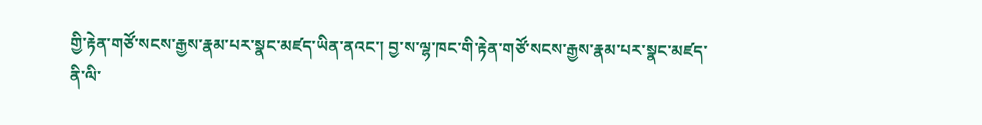གྱི་རྟེན་གཙོ་སངས་རྒྱས་རྣམ་པར་སྣང་མཛད་ཡིན་ནའང་། བྱ་ས་ལྷ་ཁང་གི་རྟེན་གཙོ་སངས་རྒྱས་རྣམ་པར་སྣང་མཛད་ནི་ལི་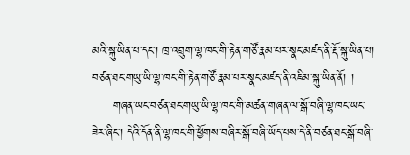མའི་སྐུ་ཡིན་པ་དང་། ཁྲ་འབྲུག་ལྷ་ཁང་གི་རྟེན་གཙོ་རྣམ་པར་སྣང་མཛད་ནི་རྡོ་སྐུ་ཡིན་པ། བཙན་ཐང་གཡུ་ཡི་ལྷ་ཁང་གི་རྟེན་གཙོ་རྣམ་པར་སྣང་མཛད་ནི་འཇིམ་སྐུ་ཡིན་ནོ། །
     གཞན་ཡང་བཙན་ཐང་གཡུ་ཡི་ལྷ་ཁང་གི་མཚན་གཞན་ལ་སྒོ་བཞི་ལྷ་ཁང་ཡང་ཟེར་ཞིང་། དེའི་དོན་ནི་ལྷ་ཁང་གི་ཕྱོགས་བཞིར་སྒོ་བཞི་ཡོད་པས་དེ་ནི་བཙན་ཐང་སྒོ་བཞི་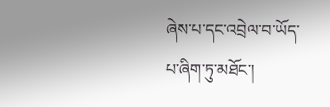ཞེས་པ་དང་འབྲེལ་བ་ཡོད་པ་ཞིག་ཏུ་མཐོང་།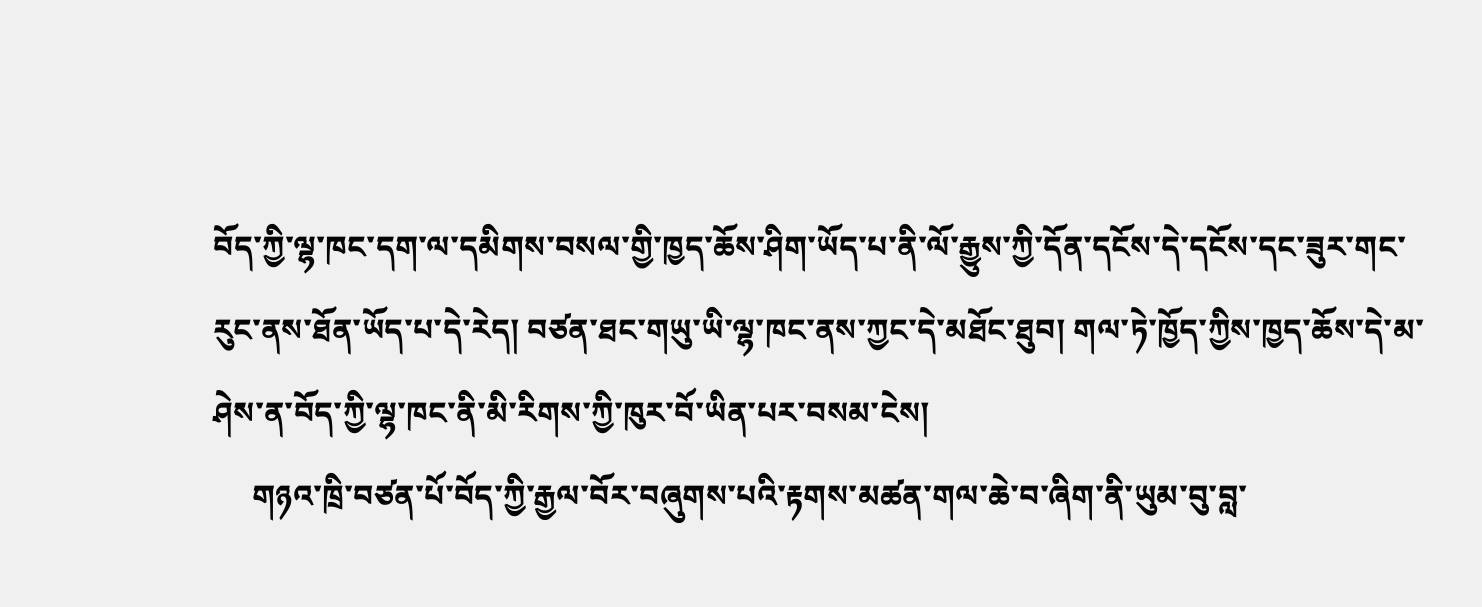བོད་ཀྱི་ལྷ་ཁང་དག་ལ་དམིགས་བསལ་གྱི་ཁྱད་ཆོས་ཤིག་ཡོད་པ་ནི་ལོ་རྒྱུས་ཀྱི་དོན་དངོས་དེ་དངོས་དང་ཟུར་གང་རུང་ནས་ཐོན་ཡོད་པ་དེ་རེད། བཙན་ཐང་གཡུ་ཡི་ལྷ་ཁང་ནས་ཀྱང་དེ་མཐོང་ཐུབ། གལ་ཏེ་ཁྱོད་ཀྱིས་ཁྱད་ཆོས་དེ་མ་ཤེས་ན་བོད་ཀྱི་ལྷ་ཁང་ནི་མི་རིགས་ཀྱི་ཁུར་བོ་ཡིན་པར་བསམ་ངེས།
     གཉའ་ཁྲི་བཙན་པོ་བོད་ཀྱི་རྒྱལ་བོར་བཞུགས་པའི་རྟགས་མཚན་གལ་ཆེ་བ་ཞིག་ནི་ཡུམ་བུ་བླ་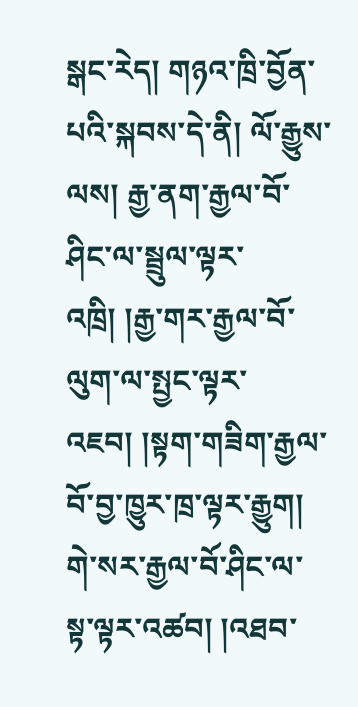སྒང་རེད། གཉའ་ཁྲི་བྱོན་པའི་སྐབས་དེ་ནི། ལོ་རྒྱུས་ལས། རྒྱ་ནག་རྒྱལ་བོ་ཤིང་ལ་སྦྲུལ་ལྟར་འཁྲི། །རྒྱ་གར་རྒྱལ་བོ་ལུག་ལ་སྤྱང་ལྟར་འཇབ། །སྟག་གཟིག་རྒྱལ་བོ་བྱ་ཁྱུར་ཁྲ་ལྟར་རྒྱུག། གེ་སར་རྒྱལ་བོ་ཤིང་ལ་སྟ་ལྟར་འཚབ། །འཐབ་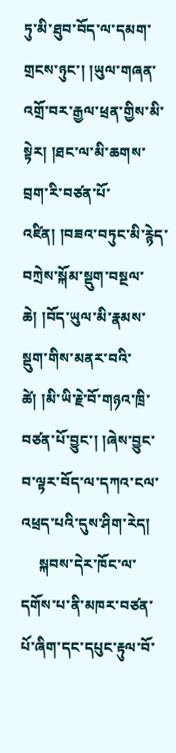ཏུ་མི་ཐུབ་བོད་ལ་དམག་གྲངས་ཉུང་། །ཡུལ་གཞན་འགྲོ་བར་རྒྱལ་ཕྲན་གྱིས་མི་སྟེར། །ཐང་ལ་མི་ཆགས་བྲག་རི་བཙན་པོ་འཛིན། །བཟའ་བཏུང་མི་རྙེད་བཀྲེས་སྐོམ་སྡུག་བསྔལ་ཆེ། །བོད་ཡུལ་མི་རྣམས་སྡུག་གིས་མནར་བའི་ཚེ། །མི་ཡི་རྗེ་བོ་གཉའ་ཁྲི་བཙན་པོ་བྱུང་། །ཞེས་བྱུང་བ་ལྟར་བོད་ལ་དཀའ་ངལ་འཕྲད་པའི་དུས་ཤིག་རེད།
     སྐབས་དེར་ཁོང་ལ་དགོས་པ་ནི་མཁར་བཙན་པོ་ཞིག་དང་དཔུང་རྟུལ་བོ་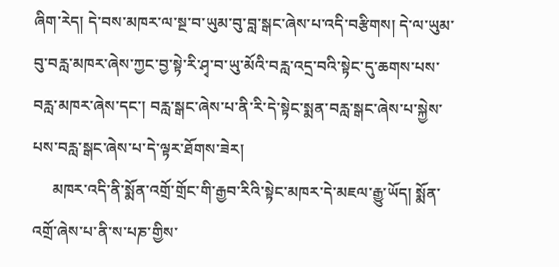ཞིག་རེད། དེ་བས་མཁར་ལ་སྔ་བ་ཡུམ་བུ་བླ་སྒང་ཞེས་པ་འདི་བརྩིགས། དེ་ལ་ཡུམ་བུ་བརླ་མཁར་ཞེས་ཀྱང་བྱ་སྟེ་རི་ཤྭ་བ་ཡུ་མོའི་བརླ་འདྲ་བའི་སྟེང་དུ་ཆགས་པས་བརླ་མཁར་ཞེས་དང་། བརླ་སྒང་ཞེས་པ་ནི་རི་དེ་སྟེང་སྨན་བརླ་སྒང་ཞེས་པ་སྐྱེས་པས་བརླ་སྒང་ཞེས་པ་དེ་ལྟར་ཐོགས་ཟེར།
     མཁར་འདི་ནི་སྨོན་འགྲོ་གྲོང་གི་རྒྱབ་རིའི་སྟེང་མཁར་དེ་མཇལ་རྒྱུ་ཡོད། སྨོན་འགྲོ་ཞེས་པ་ནི་ས་པཎ་གྱིས་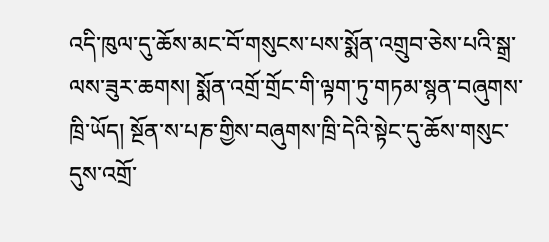འདི་ཁུལ་དུ་ཆོས་མང་བོ་གསུངས་པས་སྨོན་འགྲུབ་ཅེས་པའི་སྒྲ་ལས་ཟུར་ཆགས། སྨོན་འགྲོ་གྲོང་གི་ལྟག་ཏུ་གཏམ་སྙན་བཞུགས་ཁྲི་ཡོད། སྔོན་ས་པཎ་གྱིས་བཞུགས་ཁྲི་དེའི་སྟེང་དུ་ཆོས་གསུང་དུས་འགྲོ་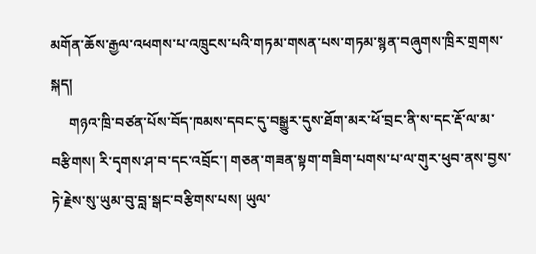མགོན་ཆོས་རྒྱལ་འཕགས་པ་འཁྲུངས་པའི་གཏམ་གསན་པས་གཏམ་སྙན་བཞུགས་ཁྲིར་གྲགས་སྐད།
     གཉའ་ཁྲི་བཙན་པོས་བོད་ཁམས་དབང་དུ་བསྒྱུར་དུས་ཐོག་མར་ཕོ་བྲང་ནི་ས་དང་རྡོ་ལ་མ་བརྩིགས། རི་དྭགས་ཤ་བ་དང་འབྲོང་། གཅན་གཟན་སྟག་གཟིག་པགས་པ་ལ་གུར་ཕུབ་ནས་བྱས་ཏེ་རྗེས་སུ་ཡུམ་བུ་བླ་སྒང་བརྩིགས་པས། ཡུལ་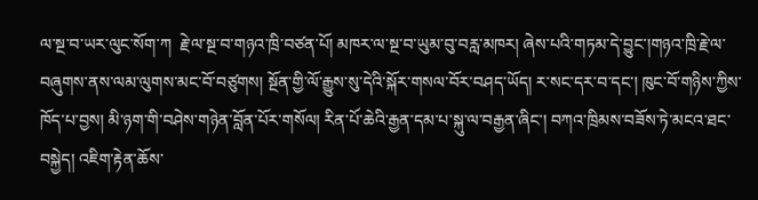ལ་སྔ་བ་ཡར་ལུང་སོག་ཀ  རྗེ་ལ་སྔ་བ་གཉའ་ཁྲི་བཙན་པོ། མཁར་ལ་སྔ་བ་ཡུམ་བུ་བརླ་མཁར། ཞེས་པའི་གཏམ་དེ་བྱུང་།གཉའ་ཁྲི་རྗེ་ལ་བཞུགས་ནས་ལམ་ལུགས་མང་བོ་བཙུགས། སྔོན་གྱི་ལོ་རྒྱུས་སུ་དེའི་སྐོར་གསལ་བོར་བཤད་ཡོད། ར་སང་དར་བ་དང་། ཁུང་བོ་གཉིས་ཀྱིས་ཁོད་པ་བྱས། མི་ཉག་གི་བཤེས་གཉེན་བློན་པོར་གསོལ། རིན་པོ་ཆེའི་རྒྱན་དམ་པ་སྐུ་ལ་བརྒྱན་ཞིང་། བཀའ་ཁྲིམས་བཟོས་ཏེ་མངའ་ཐང་བསྐྱེད། འཇིག་རྟེན་ཆོས་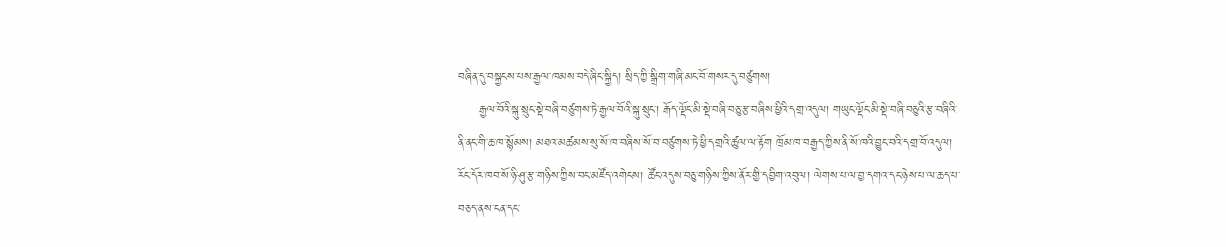བཞིན་དུ་བསྐྱངས་པས་རྒྱལ་ཁམས་བདེ་ཞིང་སྐྱིད། སྲིད་ཀྱི་སྒྲིག་གཞི་མང་བོ་གསར་དུ་བཙུགས།
     རྒྱལ་བོའི་སྐུ་སྲུང་སྡེ་བཞི་བཙུགས་ཏེ་རྒྱལ་བོའི་སྐུ་སྲུང་། རྒོད་ལྡོང་མི་སྡེ་བཞི་བཅུ་རྩ་བཞིས་ཕྱིའི་དགྲ་འདུལ། གཡུང་ལྡོང་མི་སྡེ་བཞི་བཅུའི་རྩ་བཞིའི་ནི་ནང་གི་ཆ་ཁ་སྙོམས། མཐའ་མཚམས་སུ་སོ་ཁ་བཞིས་སོ་བ་བཙུགས་ཏེ་ཕྱི་དགྲའི་ཚུལ་ལ་རྟོག ཁྲོམ་ཁ་བརྒྱད་ཀྱིས་ནི་སོ་ཁའི་བྱུང་བའི་དགྲ་བོ་འདུལ། རོང་དོར་ཁབ་སོ་ཉི་ཤུ་རྩ་གཉིས་ཀྱིས་བང་མཛོད་འགེངས། ཚོང་འདུས་བཅུ་གཉིས་ཀྱིས་ནོར་གྱི་དབྱིག་འབུལ། ལེགས་པ་ལ་བྱ་དགའ་དང་ཉེས་པ་ལ་ཆད་པ་བཅད་ནས་ངན་དང་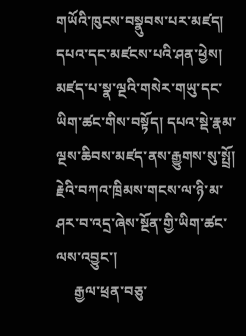གཡོའི་ཁུངས་བསྣུབས་པར་མཛད། དཔའ་དང་མཛངས་པའི་ཤན་ཕྱེས། མཛད་པ་སྣ་ལྔའི་གསེར་གཡུ་དང་ཡིག་ཚང་གིས་བསྟོད། དཔའ་སྡེ་རྣམ་ལྔས་ཆིབས་མཛད་ནས་རྒྱུགས་སུ་སྤྲོ། རྗེའི་བཀའ་ཁྲིམས་གངས་ལ་ཉི་མ་ཤར་བ་འདྲ་ཞེས་སྔོན་གྱི་ཡིག་ཚང་ལས་འབྱུང་།
     རྒྱལ་ཕྲན་བཅུ་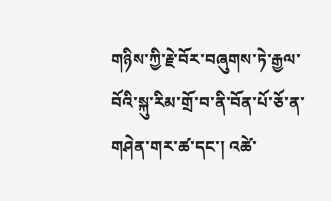གཉིས་ཀྱི་རྗེ་བོར་བཞུགས་ཏེ་རྒྱལ་བོའི་སྐུ་རིམ་གྲོ་བ་ནི་བོན་པོ་ཅོ་ན་གཤེན་གར་ཚ་དང་། འཚེ་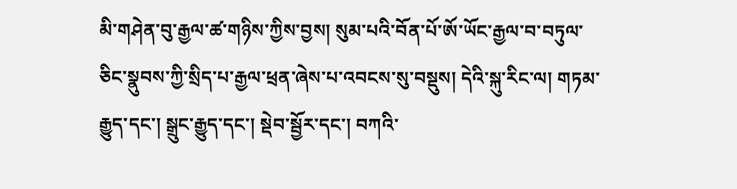མི་གཤེན་བུ་རྒྱལ་ཚ་གཉིས་ཀྱིས་བྱས། སུམ་པའི་བོན་པོ་ཨོ་ཡོང་རྒྱལ་བ་བཏུལ་ཅིང་སྣུབས་ཀྱི་སྲིད་པ་རྒྱལ་ཕྲན་ཞེས་པ་འབངས་སུ་བསྡུས། དེའི་སྐུ་རིང་ལ། གཏམ་རྒྱུད་དང་། སྒྲུང་རྒྱུད་དང་། སྡེབ་སྦྱོར་དང་། བཀའི་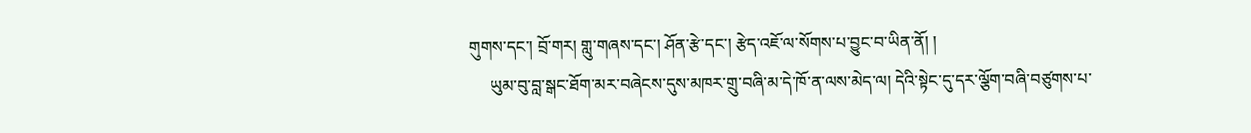གུགས་དང་། བྲོ་གར། གླུ་གཞས་དང་། ཤོན་རྩེ་དང་། རྩེད་འཇོ་ལ་སོགས་པ་བྱུང་བ་ཡིན་ནོ། །
     ཡུམ་བུ་བླ་སྒང་ཐོག་མར་བཞེངས་དུས་མཁར་གྲུ་བཞི་མ་དེ་ཁོ་ན་ལས་མེད་ལ། དེའི་སྟེང་དུ་དར་ལྕོག་བཞི་བཙུགས་པ་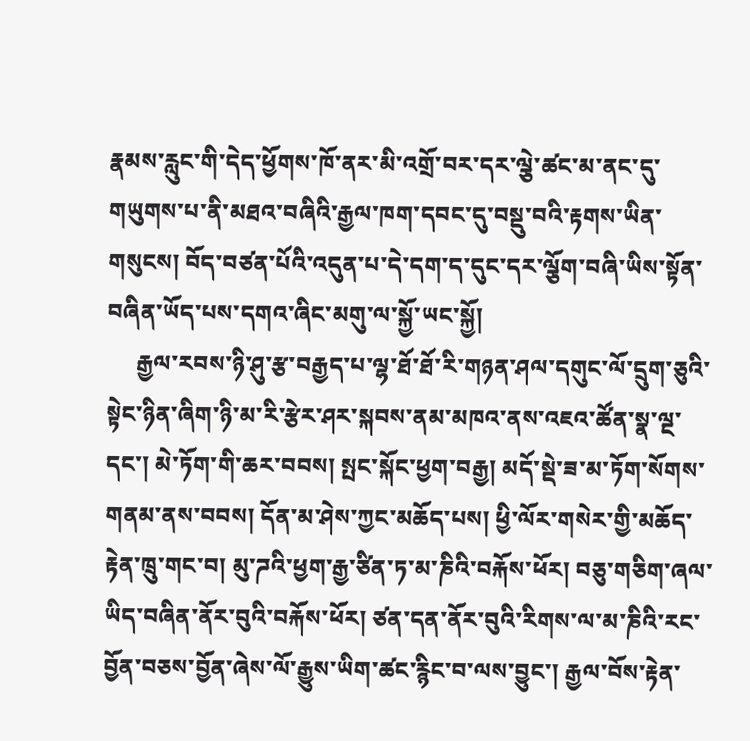རྣམས་རླུང་གི་དེད་ཕྱོགས་ཁོ་ནར་མི་འགྲོ་བར་དར་ལྕེ་ཚང་མ་ནང་དུ་གཡུགས་པ་ནི་མཐའ་བཞིའི་རྒྱལ་ཁག་དབང་དུ་བསྡུ་བའི་རྟགས་ཡིན་གསུངས། བོད་བཙན་པོའི་འདུན་པ་དེ་དག་ད་དུང་དར་ལྕོག་བཞི་ཡིས་སྟོན་བཞིན་ཡོད་པས་དགའ་ཞིང་མགུ་ལ་སྐྱོ་ཡང་སྐྱོ།
     རྒྱལ་རབས་ཉི་ཤུ་རྩ་བརྒྱད་པ་ལྷ་ཐོ་ཐོ་རི་གཉན་ཤལ་དགུང་ལོ་དྲུག་ཅུའི་སྟེང་ཉིན་ཞིག་ཉི་མ་རི་རྩེར་ཤར་སྐབས་ནམ་མཁའ་ནས་འཇའ་ཚོན་སྣ་ལྔ་དང་། མེ་ཏོག་གི་ཆར་བབས། སྤང་སྐོང་ཕྱག་བརྒྱ། མདོ་སྡེ་ཟ་མ་ཏོག་སོགས་གནམ་ནས་བབས། དོན་མ་ཤེས་ཀྱང་མཆོད་པས། ཕྱི་ལོར་གསེར་གྱི་མཆོད་རྟེན་ཁྲུ་གང་བ། མུ་ཌའི་ཕྱག་རྒྱ་ཙིན་ཏ་མ་ཎིའི་བརྐོས་ཕོར། བཅུ་གཅིག་ཞལ་ཡིད་བཞིན་ནོར་བུའི་བརྐོས་ཕོར། ཙན་དན་ནོར་བུའི་རིགས་ལ་མ་ཎིའི་རང་བྱོན་བཅས་བྱོན་ཞེས་ལོ་རྒྱུས་ཡིག་ཚང་རྙིང་བ་ལས་བྱུང་། རྒྱལ་བོས་རྟེན་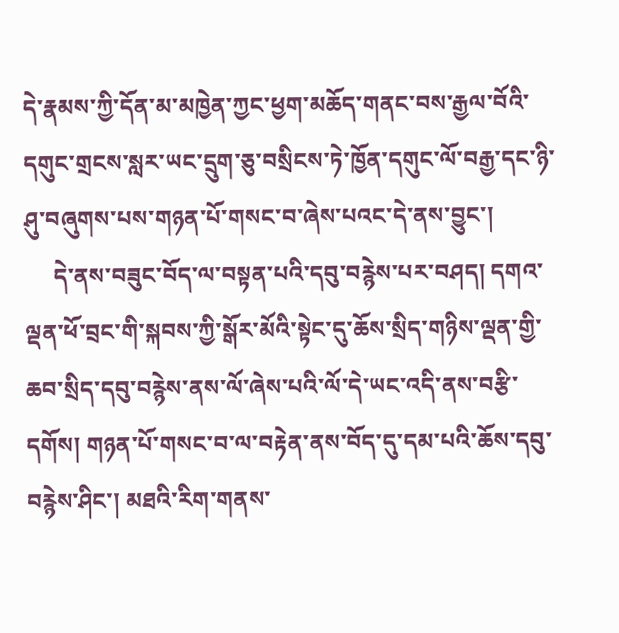དེ་རྣམས་ཀྱི་དོན་མ་མཁྱེན་ཀྱང་ཕྱག་མཆོད་གནང་བས་རྒྱལ་བོའི་དགུང་གྲངས་སླར་ཡང་དྲུག་ཅུ་བསྲིངས་ཏེ་ཁྱོན་དགུང་ལོ་བརྒྱ་དང་ཉི་ཤུ་བཞུགས་པས་གཉན་པོ་གསང་བ་ཞེས་པའང་དེ་ནས་བྱུང་།
     དེ་ནས་བཟུང་བོད་ལ་བསྟན་པའི་དབུ་བརྙེས་པར་བཤད། དགའ་ལྡན་ཕོ་བྲང་གི་སྐབས་ཀྱི་སྒོར་མོའི་སྟེང་དུ་ཆོས་སྲིད་གཉིས་ལྡན་གྱི་ཆབ་སྲིད་དབུ་བརྙེས་ནས་ལོ་ཞེས་པའི་ལོ་དེ་ཡང་འདི་ནས་བརྩི་དགོས། གཉན་པོ་གསང་བ་ལ་བརྟེན་ནས་བོད་དུ་དམ་པའི་ཆོས་དབུ་བརྙེས་ཤིང་། མཐའི་རིག་གནས་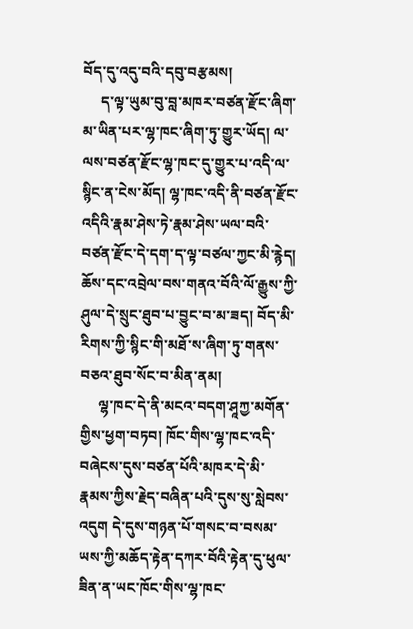བོད་དུ་འདུ་བའི་དབུ་བརྩམས།
     ད་ལྟ་ཡུམ་བུ་བླ་མཁར་བཙན་རྫོང་ཞིག་མ་ཡིན་པར་ལྷ་ཁང་ཞིག་ཏུ་གྱུར་ཡོད། ལ་ལས་བཙན་རྫོང་ལྷ་ཁང་དུ་གྱུར་པ་འདི་ལ་སྙིང་ན་ངེས་མོད། ལྷ་ཁང་འདི་ནི་བཙན་རྫོང་འདིའི་རྣམ་ཤེས་ཏེ་རྣམ་ཤེས་ཡལ་བའི་བཙན་རྫོང་དེ་དག་ད་ལྟ་བཙལ་ཀྱང་མི་རྙེད། ཆོས་དང་འབྲེལ་བས་གནའ་བོའི་ལོ་རྒྱུས་ཀྱི་ཤུལ་དེ་སྲུང་ཐུབ་པ་བྱུང་བ་མ་ཟད། བོད་མི་རིགས་ཀྱི་སྙིང་གི་མཐོ་ས་ཞིག་ཏུ་གནས་བཅའ་ཐུབ་སོང་བ་མིན་ནམ།
     ལྷ་ཁང་དེ་ནི་མངའ་བདག་ཤཱཀྱ་མགོན་གྱིས་ཕྱག་བཏབ། ཁོང་གིས་ལྷ་ཁང་འདི་བཞེངས་དུས་བཙན་པོའི་མཁར་དེ་མི་རྣམས་ཀྱིས་རྗེད་བཞིན་པའི་དུས་སུ་སླེབས་འདུག དེ་དུས་གཉན་པོ་གསང་བ་བསམ་ཡས་ཀྱི་མཆོད་རྟེན་དཀར་བོའི་རྟེན་དུ་ཕུལ་ཟིན་ན་ཡང་ཁོང་གིས་ལྷ་ཁང་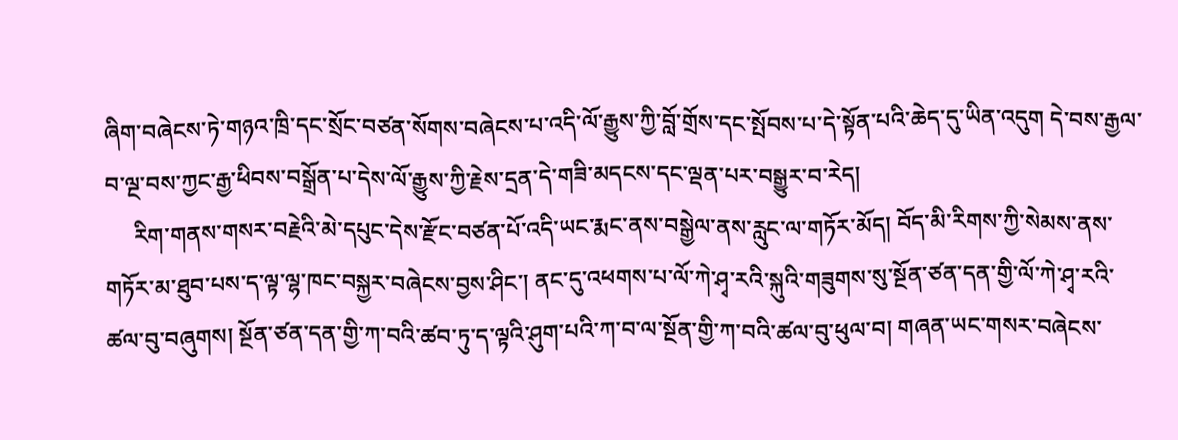ཞིག་བཞེངས་ཏེ་གཉའ་ཁྲི་དང་སྲོང་བཙན་སོགས་བཞེངས་པ་འདི་ལོ་རྒྱུས་ཀྱི་བློ་གྲོས་དང་སྤོབས་པ་དེ་སྟོན་པའི་ཆེད་དུ་ཡིན་འདུག དེ་བས་རྒྱལ་བ་ལྔ་བས་ཀྱང་རྒྱ་ཕིབས་བསྒྲོན་པ་དེས་ལོ་རྒྱུས་ཀྱི་རྗེས་དྲན་དེ་གཟི་མདངས་དང་ལྡན་པར་བསྒྱུར་བ་རེད།
     རིག་གནས་གསར་བརྗེའི་མེ་དཔུང་དེས་རྫོང་བཙན་པོ་འདི་ཡང་རྨང་ནས་བསྒྱེལ་ནས་རླུང་ལ་གཏོར་མོད། བོད་མི་རིགས་ཀྱི་སེམས་ནས་གཏོར་མ་ཐུབ་པས་ད་ལྟ་ལྷ་ཁང་བསྐྱར་བཞེངས་བྱས་ཤིང་། ནང་དུ་འཕགས་པ་ལོ་ཀེ་ཤྭ་རའི་སྐུའི་གཟུགས་སུ་སྔོན་ཙན་དན་གྱི་ལོ་ཀེ་ཤྭ་རའི་ཚལ་བུ་བཞུགས། སྔོན་ཙན་དན་གྱི་ཀ་བའི་ཚབ་ཏུ་ད་ལྟའི་ཤུག་པའི་ཀ་བ་ལ་སྔོན་གྱི་ཀ་བའི་ཚལ་བུ་ཕུལ་བ། གཞན་ཡང་གསར་བཞེངས་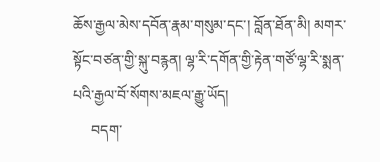ཆོས་རྒྱལ་མེས་དབོན་རྣམ་གསུམ་དང་། བློན་ཐོན་མི། མགར་སྟོང་བཙན་གྱི་སྐུ་བརྙན། ལྷ་རི་དགོན་གྱི་རྟེན་གཙོ་ལྷ་རི་སྨན་པའི་རྒྱལ་བོ་སོགས་མཇལ་རྒྱུ་ཡོད།
     བདག་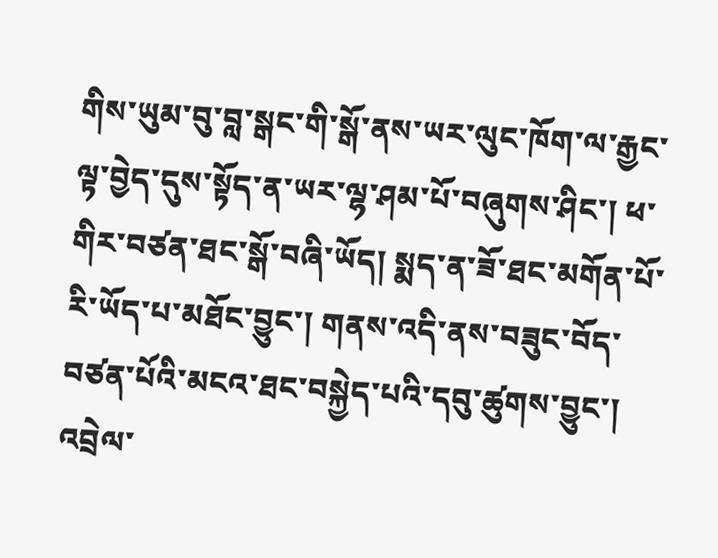གིས་ཡུམ་བུ་བླ་སྒང་གི་སྒོ་ནས་ཡར་ལུང་ཁོག་ལ་རྒྱང་ལྟ་བྱེད་དུས་སྟོད་ན་ཡར་ལྷ་ཤམ་པོ་བཞུགས་ཤིང་། ཕ་གིར་བཙན་ཐང་སྒོ་བཞི་ཡོད། སྨད་ན་ཟོ་ཐང་མགོན་པོ་རི་ཡོད་པ་མཐོང་བྱུང་། གནས་འདི་ནས་བཟུང་བོད་བཙན་པོའི་མངའ་ཐང་བསྐྱེད་པའི་དབུ་ཚུགས་བྱུང་།
འབྲེལ་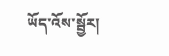ཡོད་འོས་སྦྱོར།